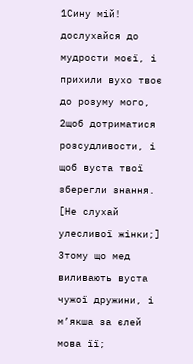1Сину мій! дослухайся до мудрости моєї, і прихили вухо твоє до розуму мого,
2щоб дотриматися розсудливости, і щоб вуста твої зберегли знання. [Не слухай улесливої жінки;]
3тому що мед виливають вуста чужої дружини, і м’якша за єлей мова її;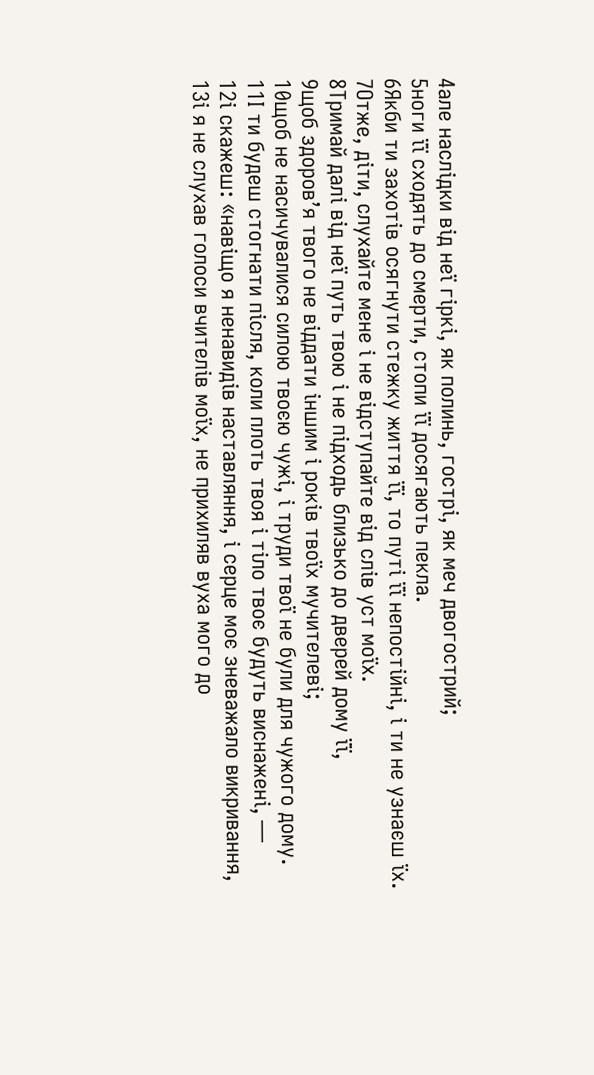4але наслідки від неї гіркі, як полинь, гострі, як меч двогострий;
5ноги її сходять до смерти, стопи її досягають пекла.
6Якби ти захотів осягнути стежку життя її, то путі її непостійні, і ти не узнаєш їх.
7Отже, діти, слухайте мене і не відступайте від слів уст моїх.
8Тримай далі від неї путь твою і не підходь близько до дверей дому її,
9щоб здоров’я твого не віддати іншим і років твоїх мучителеві;
10щоб не насичувалися силою твоєю чужі, і труди твої не були для чужого дому.
11І ти будеш стогнати після, коли плоть твоя і тіло твоє будуть виснажені, —
12і скажеш: «навіщо я ненавидів наставляння, і серце моє зневажало викривання,
13і я не слухав голоси вчителів моїх, не прихиляв вуха мого до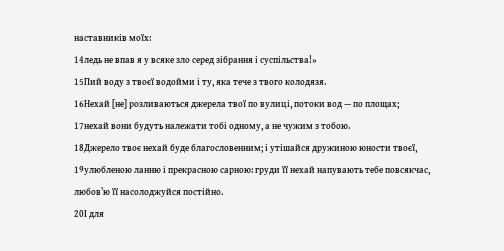наставників моїх:
14ледь не впав я у всяке зло серед зібрання і суспільства!»
15Пий воду з твоєї водойми і ту, яка тече з твого колодязя.
16Нехай [не] розливаються джерела твої по вулиці, потоки вод — по площах;
17нехай вони будуть належати тобі одному, а не чужим з тобою.
18Джерело твоє нехай буде благословенним; і утішайся дружиною юности твоєї,
19улюбленою ланню і прекрасною сарною: груди її нехай напувають тебе повсякчас, любов’ю її насолоджуйся постійно.
20І для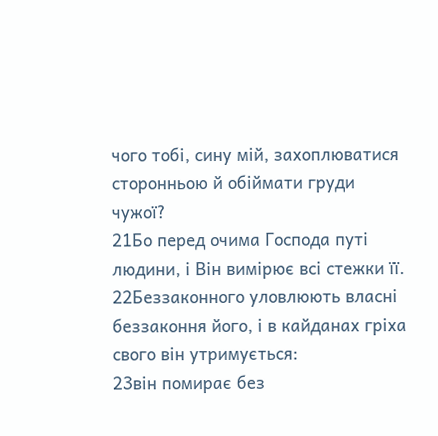чого тобі, сину мій, захоплюватися сторонньою й обіймати груди чужої?
21Бо перед очима Господа путі людини, і Він вимірює всі стежки її.
22Беззаконного уловлюють власні беззаконня його, і в кайданах гріха свого він утримується:
23він помирає без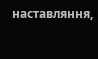наставляння,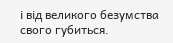і від великого безумства свого губиться.